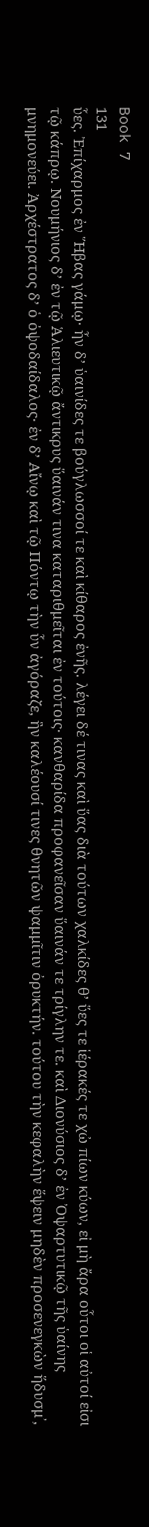Book 7
131
ὗες. Ἐπίχαρμος ἐν Ἥβας γάμῳ· ἦν δ’ ὑαινίδες τε βούγλωσσοί τε καὶ κίθαρος ἐνῆς. λέγει δέ τινας καὶ ὕας διὰ τούτων χαλκίδες θ’ ὕες τε ἱέρακές τε χὠ πίων κύων, εἰ μὴ ἄρα οὗτοι οἱ αὐτοί εἰσι τῷ κάπρῳ. Νουμήνιος δ’ ἐν τῷ Ἁλιευτικῷ ἄντικρυς ὕαινάν τινα καταριθμεῖται ἐν τούτοις· κανθαρίδα προφανεῖσαν ὕαινάν τε τρίγλην τε. καὶ Διονύσιος δ’ ἐν Ὀψαρτυτικῷ τῆς ὑαίνης μνημονεύει. Ἀρχέστρατος δ’ ὁ ὀψοδαίδαλος· ἐν δ’ Αἴνῳ καὶ τῷ Πόντῳ τὴν ὗν ἀγόραζε, ἣν καλέουσί τινες θνητῶν ψαμμῖτιν ὀρυκτήν. τούτου τὴν κεφαλὴν ἕψειν μηδὲν προσενεγκὼν ἥδυσμ᾽,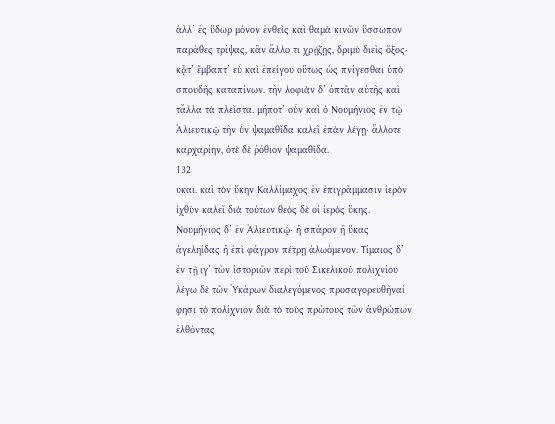ἀλλ’ ἐς ὕδωρ μόνον ἐνθεὶς καὶ θαμὰ κινῶν ὕσσωπον παράθες τρίψας, κἂν ἄλλο τι χρῄζῃς, δριμὺ διεὶς ὄξος· κᾆτ’ ἔμβαπτ’ εὖ καὶ ἐπείγου οὕτως ὡς πνίγεσθαι ὑπὸ σπουδῆς καταπίνων. τὴν λοφιὰν δ’ ὀπτᾶν αὐτῆς καὶ τἄλλα τὰ πλεῖστα. μήποτ’ οὖν καὶ ὁ Νουμήνιος ἐν τῷ Ἁλιευτικῷ τὴν ὗν ψαμαθῖδα καλεῖ ἐπὰν λέγῃ· ἄλλοτε καρχαρίην, ὁτὲ δὲ ῥόθιον ψαμαθῖδα.
132
υκαι. καὶ τὸν ὕκην Καλλίμαχος ἐν ἐπιγράμμασιν ἱερὸν ἰχθὺν καλεῖ διὰ τούτων θεὸς δὲ οἱ ἱερὸς ὕκης. Νουμήνιος δ’ ἐν Ἁλιευτικῷ· ἢ σπάρον ἢ ὕκας ἀγεληίδας ἢ ἐπὶ φάγρον πέτρῃ ἀλωόμενον. Τίμαιος δ’ ἐν τῇ ιγ’ τῶν ἱστοριῶν περὶ τοῦ Σικελικοῦ πολιχνίου λέγω δὲ τῶν Ὑκάρων διαλεγόμενος προσαγορευθῆναί φησι τὸ πολίχνιον διὰ τὸ τοὺς πρώτους τῶν ἀνθρώπων ἐλθόντας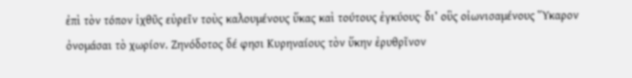ἐπὶ τὸν τόπον ἰχθῦς εὑρεῖν τοὺς καλουμένους ὕκας καὶ τούτους ἐγκύους· δι’ οὓς οἰωνισαμένους Ὕκαρον ὀνομάσαι τὸ χωρίον. Ζηνόδοτος δέ φησι Κυρηναίους τὸν ὕκην ἐρυθρῖνον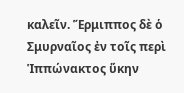καλεῖν. Ἕρμιππος δὲ ὁ Σμυρναῖος ἐν τοῖς περὶ Ἱππώνακτος ὕκην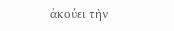ἀκούει τὴν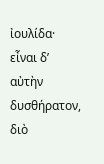ἰουλίδα· εἶναι δ’ αὐτὴν δυσθήρατον, διὸ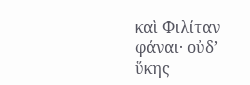καὶ Φιλίταν φάναι· οὐδ’ ὕκης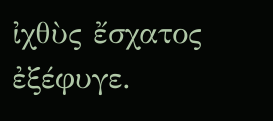ἰχθὺς ἔσχατος ἐξέφυγε.